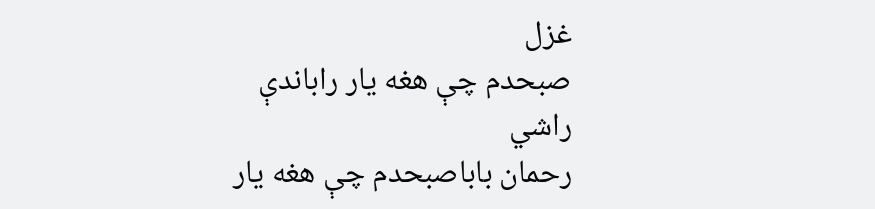غزل
صبحدم چې هغه يار راباندې راشي
رحمان باباصبحدم چې هغه يار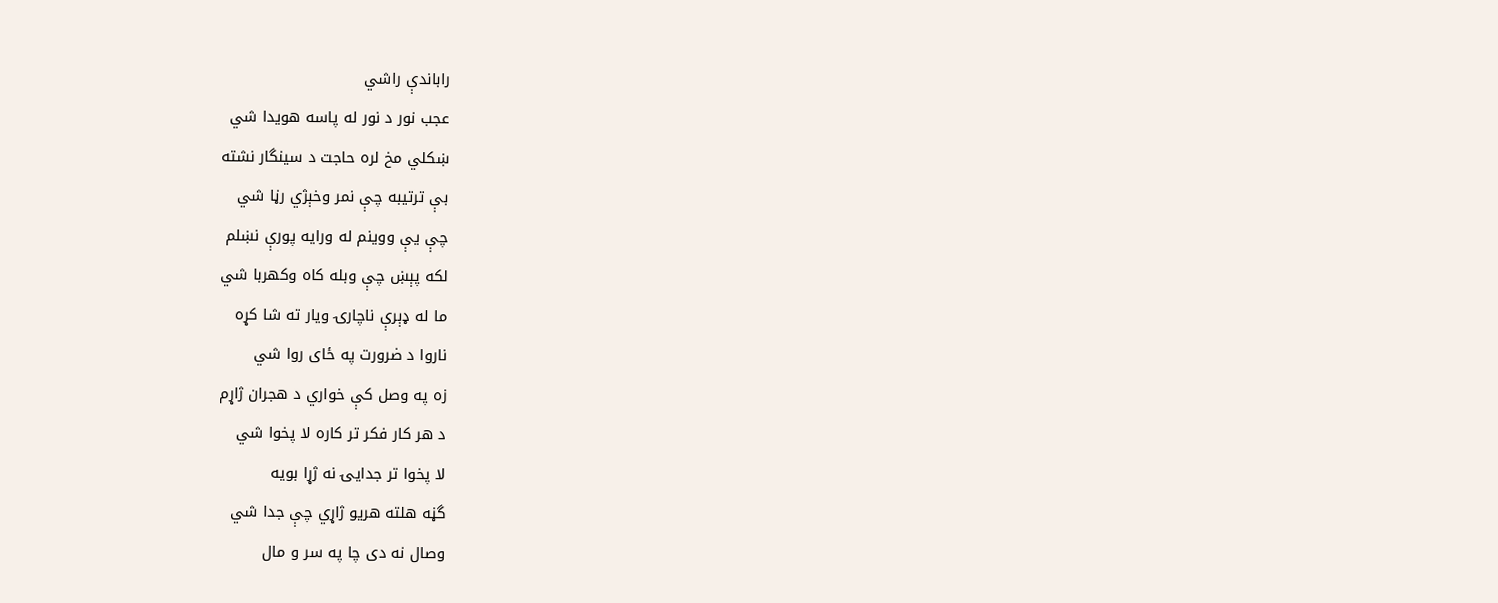راباندې راشي
عجب نور د نور له پاسه هويدا شي
ښکلي مخ لره حاجت د سينگار نشته
بې ترتيبه چې نمر وخېژي رڼا شي
چې يې ووينم له ورايه پورې نښلم
لکه پېښ چې وبله کاه وکهربا شي
ما له ډېرې ناچارۍ ويار ته شا کړه
ناروا د ضرورت په ځای روا شي
زه په وصل کې خواري د هجران ژاړم
د هر کار فکر تر کاره لا پخوا شي
لا پخوا تر جدايۍ نه ژړا بويه
گڼه هلته هريو ژاړي چې جدا شي
وصال نه دی چا په سر و مال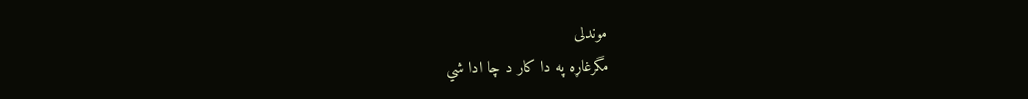موندلی
مگرغاړه په دا کار د چا ادا شي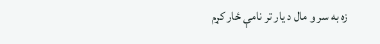زه به سر و مال د يار تر نامې ځار کړم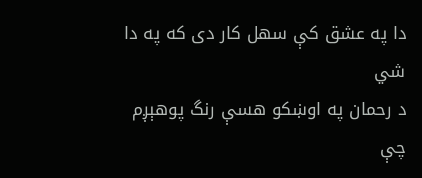دا په عشق کې سهل کار دی که په دا شي
د رحمان په اوښکو هسې رنگ پوهېږم
چې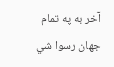آخر به په تمام جهان رسوا شي